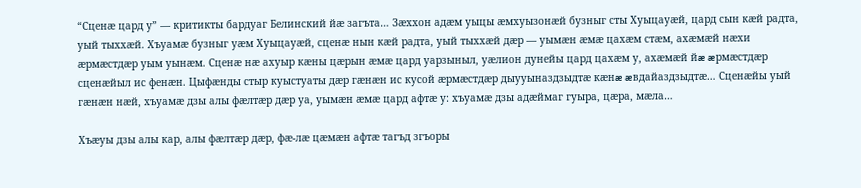“Сценæ цард у” — критикты бардуаг Белинский йæ загъта… Зæххон адæм уыцы æмхуызонæй бузныг сты Хуыцауæй, цард сын кæй радта, уый тыххæй. Хъуамæ бузныг уæм Хуыцауæй, сценæ нын кæй радта, уый тыххæй дæр — уымæн æмæ цахæм стæм, ахæмæй нæхи æрмæстдæр уым уынæм. Сценæ нæ ахуыр кæны цæрын æмæ цард уарзыныл, уæлион дунейы цард цахæм у, ахæмæй йæ æрмæстдæр сценæйыл ис фенæн. Цыфæнды стыр куыстуаты дæр гæнæн ис кусой æрмæстдæр дыууыназдзыдтæ кæнæ æвдайаздзыдтæ… Сценæйы уый гæнæн нæй, хъуамæ дзы алы фæлтæр дæр уа, уымæн æмæ цард афтæ у: хъуамæ дзы адæймаг гуыра, цæра, мæла…

Хъæуы дзы алы кар, алы фæлтæр дæр, фæ-лæ цæмæн афтæ тагъд згъоры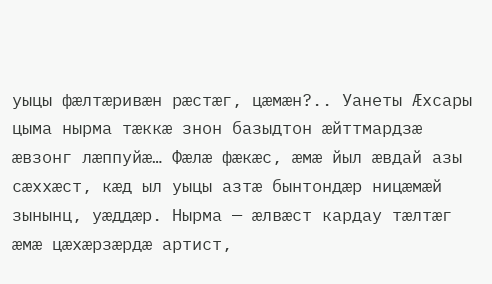уыцы фæлтæривæн рæстæг, цæмæн?.. Уанеты Æхсары цыма нырма тæккæ знон базыдтон æйттмардзæ æвзонг лæппуйæ… Фæлæ фæкæс, æмæ йыл æвдай азы сæххæст, кæд ыл уыцы азтæ бынтондæр ницæмæй зынынц, уæддæр. Нырма — æлвæст кардау тæлтæг æмæ цæхæрзæрдæ артист,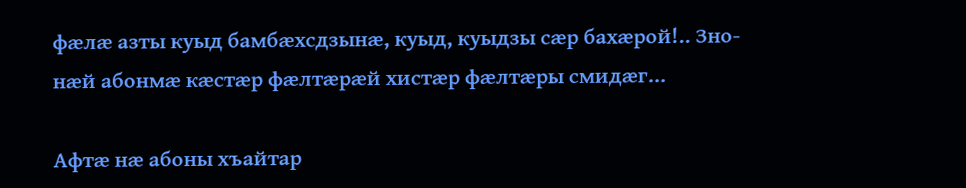фæлæ азты куыд бамбæхсдзынæ, куыд, куыдзы сæр бахæрой!.. Зно-нæй абонмæ кæстæр фæлтæрæй хистæр фæлтæры смидæг…

Афтæ нæ абоны хъайтар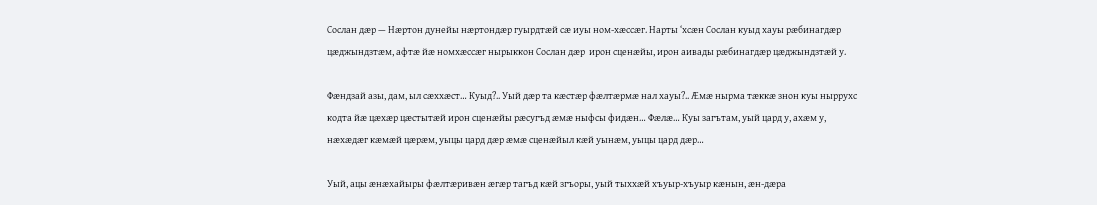Сослан дæр — Нæртон дунейы нæртондæр гуырдтæй сæ иуы ном-хæссæг. Нарты ‘хсæн Сослан куыд хауы рæбинагдæр цæджындзтæм, афтæ йæ номхæссæг нырыккон Сослан дæр  ирон сценæйы, ирон аивады рæбинагдæр цæджындзтæй у.

Фæндзай азы, дам, ыл сæххæст… Куыд?.. Уый дæр та кæстæр фæлтæрмæ нал хауы?.. Æмæ нырма тæккæ знон куы ныррухс кодта йæ цæхæр цæстытæй ирон сценæйы рæсугъд æмæ ныфсы фидæн… Фæлæ… Куы загътам, уый цард у, ахæм у, нæхæдæг кæмæй цæрæм, уыцы цард дæр æмæ сценæйыл кæй уынæм, уыцы цард дæр…

Уый, ацы æнæхайыры фæлтæривæн æгæр тагъд кæй згъоры, уый тыххæй хъуыр-хъуыр кæнын, æн-дæра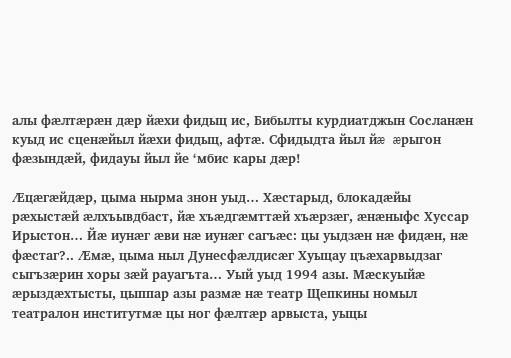алы фæлтæрæн дæр йæхи фидыц ис, Бибылты курдиатджын Сосланæн куыд ис сценæйыл йæхи фидыц, афтæ. Сфидыдта йыл йæ æрыгон фæзындæй, фидауы йыл йе ‘мбис кары дæр!

Æцæгæйдæр, цыма нырма знон уыд… Хæстарыд, блокадæйы рæхыстæй æлхъывдбаст, йæ хъæдгæмттæй хъæрзæг, æнæныфс Хуссар Ирыстон… Йæ иунæг æви нæ иунæг сагъæс: цы уыдзæн нæ фидæн, нæ фæстаг?.. Æмæ, цыма ныл Дунесфæлдисæг Хуыцау цъæхарвыдзаг сыгъзæрин хоры зæй рауагъта… Уый уыд 1994 азы. Мæскуыйæ æрыздæхтысты, цыппар азы размæ нæ театр Щепкины номыл театралон институтмæ цы ног фæлтæр арвыста, уыцы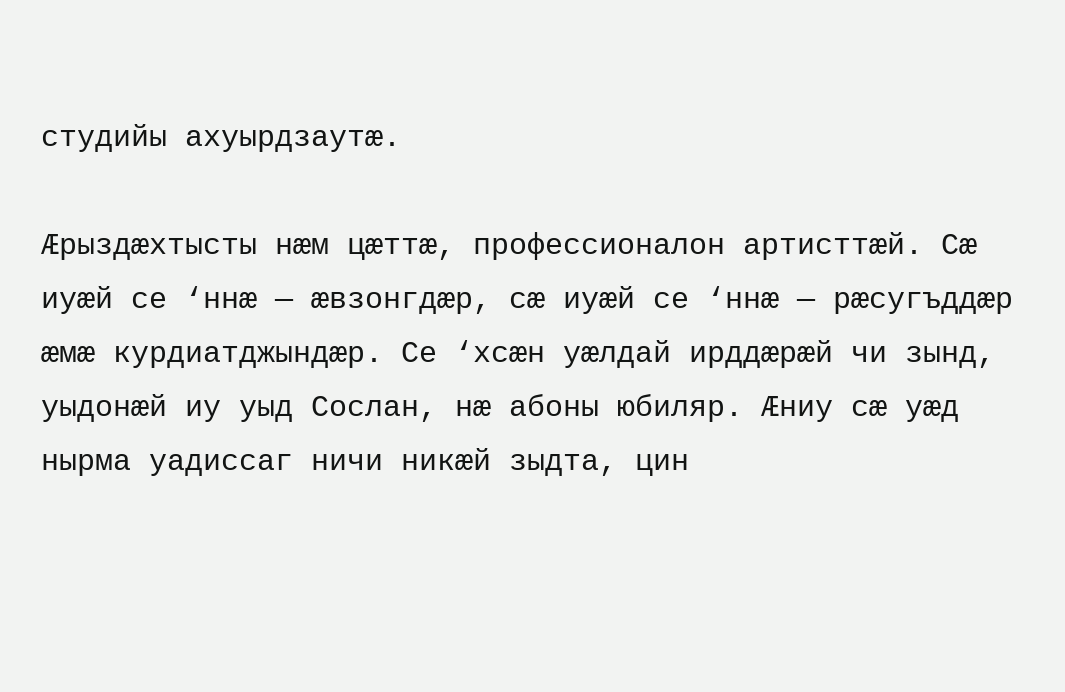студийы ахуырдзаутæ.

Æрыздæхтысты нæм цæттæ, профессионалон артисттæй. Сæ иуæй се ‘ннæ — æвзонгдæр, сæ иуæй се ‘ннæ — рæсугъддæр æмæ курдиатджындæр. Се ‘хсæн уæлдай ирддæрæй чи зынд, уыдонæй иу уыд Сослан, нæ абоны юбиляр. Æниу сæ уæд нырма уадиссаг ничи никæй зыдта, цин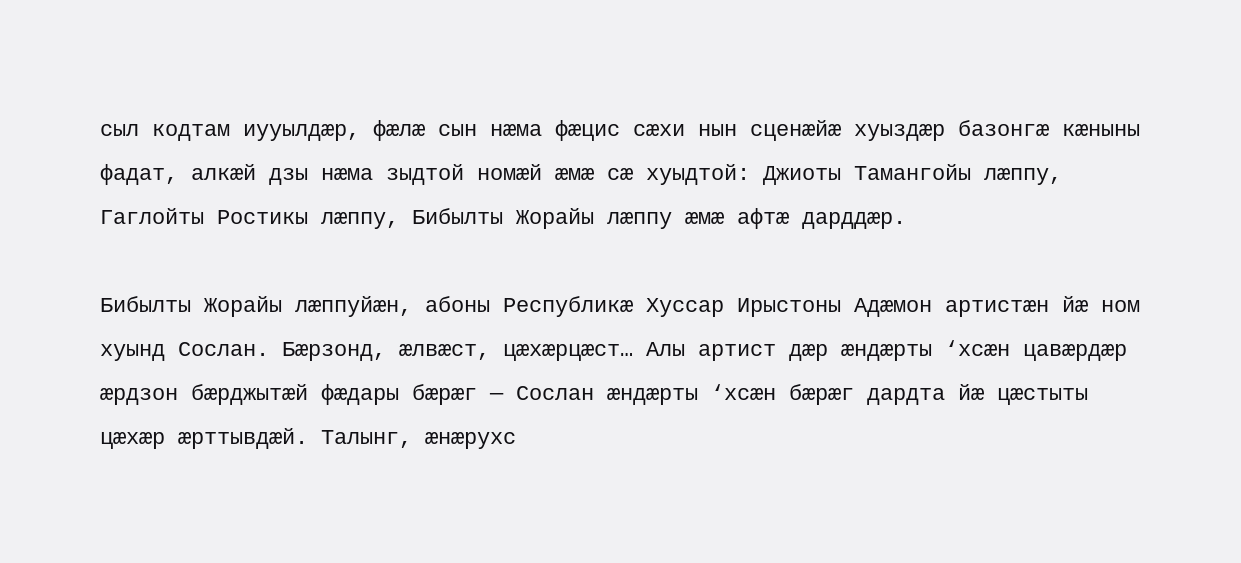сыл кодтам иууылдæр, фæлæ сын нæма фæцис сæхи нын сценæйæ хуыздæр базонгæ кæныны фадат, алкæй дзы нæма зыдтой номæй æмæ сæ хуыдтой: Джиоты Тамангойы лæппу, Гаглойты Ростикы лæппу, Бибылты Жорайы лæппу æмæ афтæ дарддæр.

Бибылты Жорайы лæппуйæн, абоны Республикæ Хуссар Ирыстоны Адæмон артистæн йæ ном хуынд Сослан. Бæрзонд, æлвæст, цæхæрцæст… Алы артист дæр æндæрты ‘хсæн цавæрдæр æрдзон бæрджытæй фæдары бæрæг — Сослан æндæрты ‘хсæн бæрæг дардта йæ цæстыты цæхæр æрттывдæй. Талынг, æнæрухс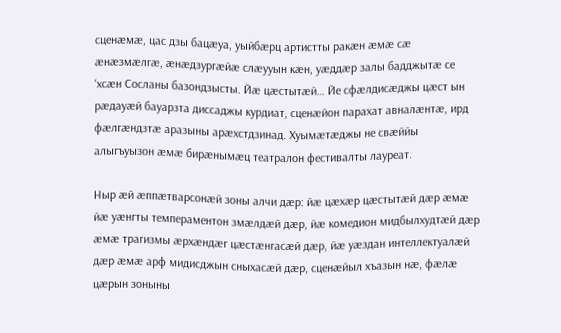сценæмæ, цас дзы бацæуа, уыйбæрц артистты ракæн æмæ сæ æнæзмæлгæ, æнæдзургæйæ слæууын кæн, уæддæр залы бадджытæ се ‘хсæн Сосланы базондзысты. Йæ цæстытæй… Йе сфæлдисæджы цæст ын рæдауæй бауарзта диссаджы курдиат, сценæйон парахат авналæнтæ, ирд фæлгæндзтæ аразыны арæхстдзинад. Хуымæтæджы не свæййы алыгъуызон æмæ бирæнымæц театралон фестивалты лауреат.

Ныр æй æппæтварсонæй зоны алчи дæр: йæ цæхæр цæстытæй дæр æмæ йæ уæнгты темпераментон змæлдæй дæр, йæ комедион мидбылхудтæй дæр æмæ трагизмы æрхæндæг цæстæнгасæй дæр, йæ уæздан интеллектуалæй дæр æмæ арф мидисджын сныхасæй дæр, сценæйыл хъазын нæ, фæлæ цæрын зоныны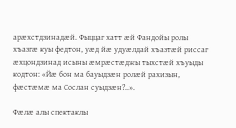арæхстдзинадæй. Фыццаг хатт æй Фандойы ролы хъазгæ куы федтон, уæд йæ удуæлдай хъазтæй риссаг æхцондзинад исыны æмрæстæджы тыхстæй хъуыды кодтон: «Йæ бон ма бауыдзæн ролæй рахизын, фæстæмæ ма Сослан суыдзæн?..».

Фæлæ алы спектаклы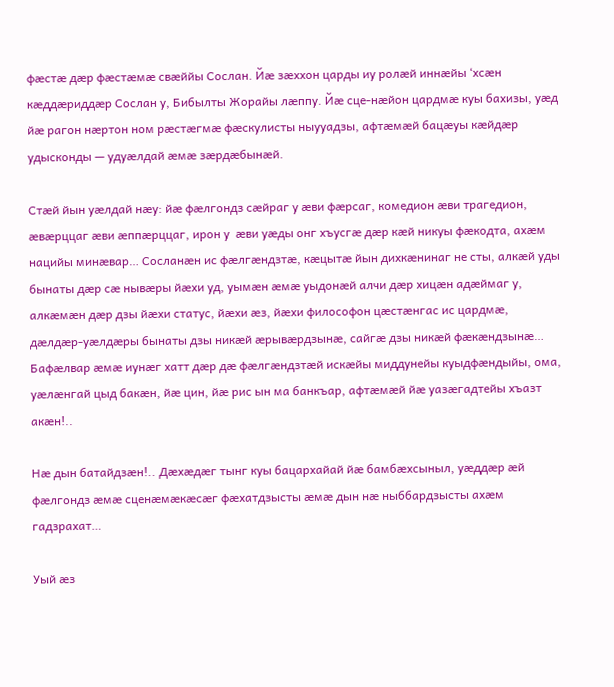фæстæ дæр фæстæмæ свæййы Сослан. Йæ зæххон царды иу ролæй иннæйы ‘хсæн кæддæриддæр Сослан у, Бибылты Жорайы лæппу. Йæ сце-нæйон цардмæ куы бахизы, уæд йæ рагон нæртон ном рæстæгмæ фæскулисты ныууадзы, афтæмæй бацæуы кæйдæр удысконды — удуæлдай æмæ зæрдæбынæй.

Стæй йын уæлдай нæу: йæ фæлгондз сæйраг у æви фæрсаг, комедион æви трагедион, æвæрццаг æви æппæрццаг, ирон у  æви уæды онг хъусгæ дæр кæй никуы фæкодта, ахæм нацийы минæвар… Сосланæн ис фæлгæндзтæ, кæцытæ йын дихкæнинаг не сты, алкæй уды бынаты дæр сæ нывæры йæхи уд, уымæн æмæ уыдонæй алчи дæр хицæн адæймаг у, алкæмæн дæр дзы йæхи статус, йæхи æз, йæхи философон цæстæнгас ис цардмæ, дæлдæр-уæлдæры бынаты дзы никæй æрывæрдзынæ, сайгæ дзы никæй фæкæндзынæ… Бафæлвар æмæ иунæг хатт дæр дæ фæлгæндзтæй искæйы миддунейы куыдфæндыйы, ома, уæлæнгай цыд бакæн, йæ цин, йæ рис ын ма банкъар, афтæмæй йæ уазæгадтейы хъазт акæн!..

Нæ дын батайдзæн!.. Дæхæдæг тынг куы бацархайай йæ бамбæхсыныл, уæддæр æй фæлгондз æмæ сценæмæкæсæг фæхатдзысты æмæ дын нæ ныббардзысты ахæм гадзрахат…

Уый æз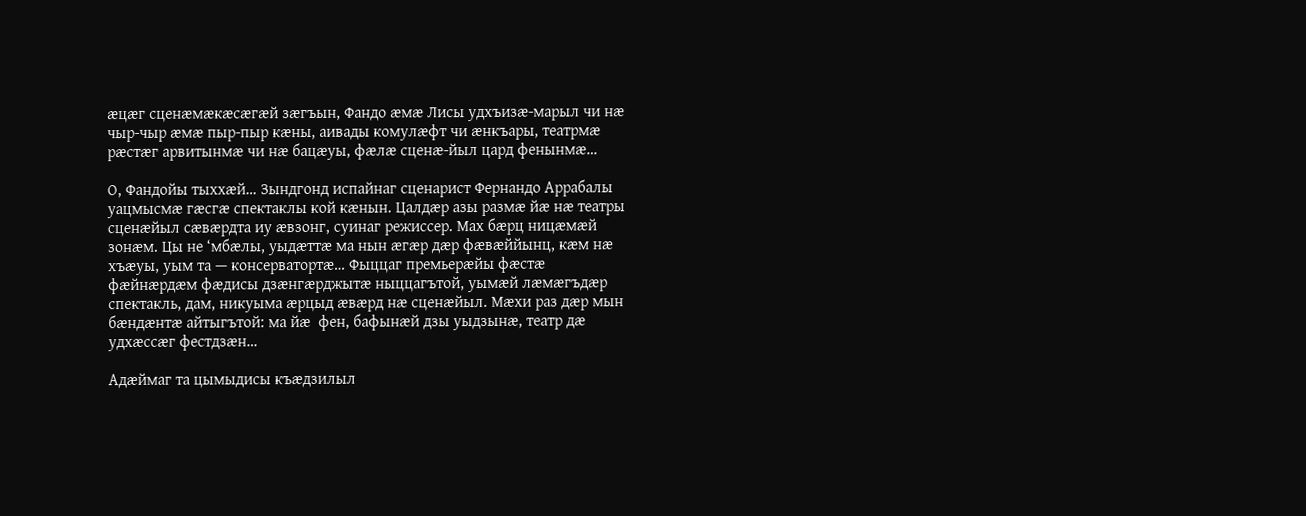æцæг сценæмæкæсæгæй зæгъын, Фандо æмæ Лисы удхъизæ-марыл чи нæ чыр-чыр æмæ пыр-пыр кæны, аивады комулæфт чи æнкъары, театрмæ рæстæг арвитынмæ чи нæ бацæуы, фæлæ сценæ-йыл цард фенынмæ…

О, Фандойы тыххæй… Зындгонд испайнаг сценарист Фернандо Аррабалы уацмысмæ гæсгæ спектаклы кой кæнын. Цалдæр азы размæ йæ нæ театры сценæйыл сæвæрдта иу æвзонг, суинаг режиссер. Мах бæрц ницæмæй зонæм. Цы не ‘мбæлы, уыдæттæ ма нын æгæр дæр фæвæййынц, кæм нæ хъæуы, уым та — консерватортæ… Фыццаг премьерæйы фæстæ фæйнæрдæм фæдисы дзæнгæрджытæ ныццагътой, уымæй лæмæгъдæр спектакль, дам, никуыма æрцыд æвæрд нæ сценæйыл. Мæхи раз дæр мын бæндæнтæ айтыгътой: ма йæ  фен, бафынæй дзы уыдзынæ, театр дæ удхæссæг фестдзæн…

Адæймаг та цымыдисы къæдзилыл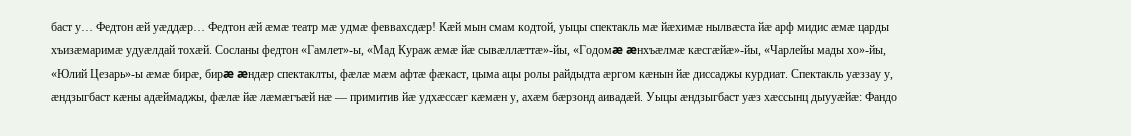баст у… Федтон æй уæддæр… Федтон æй æмæ театр мæ удмæ феввахсдæр! Кæй мын смам кодтой, уыцы спектакль мæ йæхимæ нылвæста йæ арф мидис æмæ царды хъизæмаримæ удуæлдай тохæй. Сосланы федтон «Гамлет»-ы, «Мад Кураж æмæ йæ сывæллæттæ»-йы, «Годомæ æнхъæлмæ кæсгæйæ»-йы, «Чарлейы мады хо»-йы, «Юлий Цезарь»-ы æмæ бирæ, бирæ æндæр спектаклты, фæлæ мæм афтæ фæкаст, цыма ацы ролы райдыдта æргом кæнын йæ диссаджы курдиат. Спектакль уæззау у, æндзыгбаст кæны адæймаджы, фæлæ йæ лæмæгъæй нæ — примитив йæ удхæссæг кæмæн у, ахæм бæрзонд аивадæй. Уыцы æндзыгбаст уæз хæссынц дыууæйæ: Фандо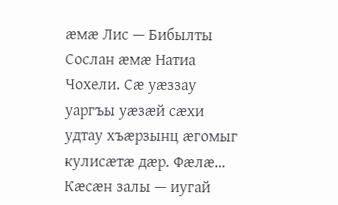æмæ Лис — Бибылты Сослан æмæ Натиа Чохели. Сæ уæззау уаргъы уæзæй сæхи удтау хъæрзынц æгомыг кулисæтæ дæр. Фæлæ… Кæсæн залы — иугай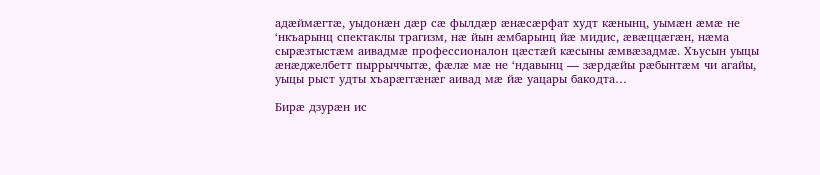адæймæгтæ, уыдонæн дæр сæ фылдæр æнæсæрфат худт кæнынц, уымæн æмæ не ‘нкъарынц спектаклы трагизм, нæ йын æмбарынц йæ мидис, æвæццæгæн, нæма сырæзтыстæм аивадмæ профессионалон цæстæй кæсыны æмвæзадмæ. Хъусын уыцы æнæджелбетт пыррыччытæ, фæлæ мæ не ‘ндавынц — зæрдæйы рæбынтæм чи агайы, уыцы рыст удты хъарæггæнæг аивад мæ йæ уацары бакодта…

Бирæ дзурæн ис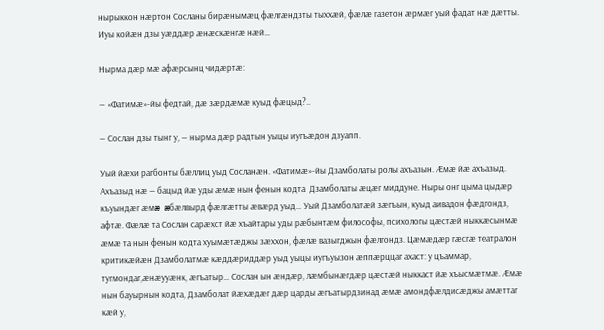нырыккон нæртон Сосланы бирæнымæц фæлгæндзты тыххæй, фæлæ газетон æрмæг уый фадат нæ дæтты. Иуы койæн дзы уæддæр æнæскæнгæ нæй…

Нырма дæр мæ афæрсынц чидæртæ:

— «Фатимæ»-йы федтай, дæ зæрдæмæ куыд фæцыд?..

— Сослан дзы тынг у, — нырма дæр радтын уыцы иугъæдон дзуапп.

Уый йæхи рагбонты бæллиц уыд Сосланæн. «Фатимæ»-йы Дзамболаты ролы ахъазын. Æмæ йæ ахъазыд. Ахъазыд нæ — бацыд йæ уды æмæ нын фенын кодта  Дзамболаты æцæг миддуне. Ныры онг цыма цыдæр къуындæг æмæ æбæлвырд фæлгæтты æвæрд уыд… Уый Дзамболатæй зæгъын, куыд аивадон фæдгондз, афтæ. Фæлæ та Сослан сарæхст йæ хъайтары уды рæбынтæм философы, психологы цæстæй ныккæсынмæ æмæ та нын фенын кодта хуымæтæджы зæххон, фæлæ вазыгджын фæлгондз. Цæмæдæр гæсгæ театралон критикæйæн Дзамболатмæ кæддæриддæр уыд уыцы иугъуызон æппæрццаг ахаст: у цъаммар, тугмондаг,æнæууæнк, æгъатыр… Сослан ын æндæр, лæмбынæгдæр цæстæй ныккаст йæ хъысмæтмæ. Æмæ нын бауырнын кодта, Дзамболат йæхæдæг дæр царды æгъатырдзинад æмæ амондфæлдисæджы амæттаг кæй у,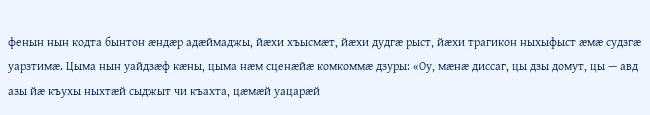фенын нын кодта бынтон æндæр адæймаджы, йæхи хъысмæт, йæхи дудгæ рыст, йæхи трагикон ныхыфыст æмæ судзгæ уарзтимæ. Цыма нын уайдзæф кæны, цыма нæм сценæйæ комкоммæ дзуры: «Оу, мæнæ диссаг, цы дзы домут, цы — авд азы йæ къухы ныхтæй сыджыт чи къахта, цæмæй уацарæй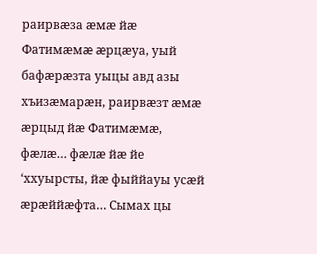раирвæза æмæ йæ Фатимæмæ æрцæуа, уый бафæрæзта уыцы авд азы хъизæмарæн, раирвæзт æмæ æрцыд йæ Фатимæмæ, фæлæ… фæлæ йæ йе ‘ххуырсты, йæ фыййауы усæй æрæййæфта… Сымах цы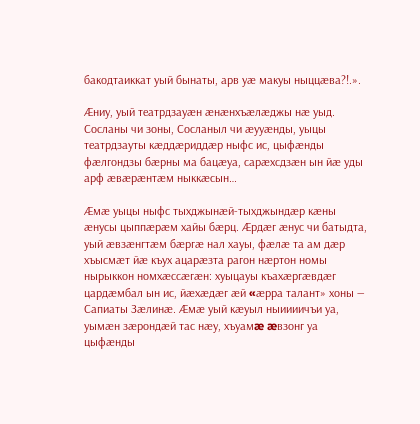бакодтаиккат уый бынаты, арв уæ макуы ныццæва?!.».

Æниу, уый театрдзауæн æнæнхъæлæджы нæ уыд. Сосланы чи зоны, Сосланыл чи æууæнды, уыцы театрдзауты кæддæриддæр ныфс ис, цыфæнды фæлгондзы бæрны ма бацæуа, сарæхсдзæн ын йæ уды арф æвæрæнтæм ныккæсын…

Æмæ уыцы ныфс тыхджынæй-тыхджындæр кæны æнусы цыппæрæм хайы бæрц. Æрдæг æнус чи батыдта, уый æвзæнгтæм бæргæ нал хауы, фæлæ та ам дæр хъысмæт йæ къух ацарæзта рагон нæртон номы нырыккон номхæссæгæн: хуыцауы къахæргæвдæг цардæмбал ын ис, йæхæдæг æй «æрра талант» хоны — Сапиаты Зæлинæ. Æмæ уый кæуыл ныиииичъи уа, уымæн зæрондæй тас нæу, хъуамæ æвзонг уа цыфæнды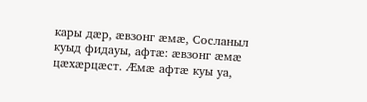кары дæр, æвзонг æмæ, Сосланыл куыд фидауы, афтæ: æвзонг æмæ цæхæрцæст. Æмæ афтæ куы уа,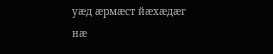уæд æрмæст йæхæдæг нæ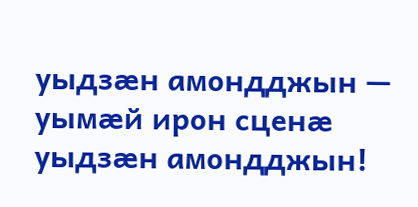уыдзæн амондджын — уымæй ирон сценæ уыдзæн амондджын!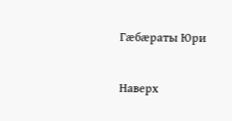Гæбæраты Юри

Наверх